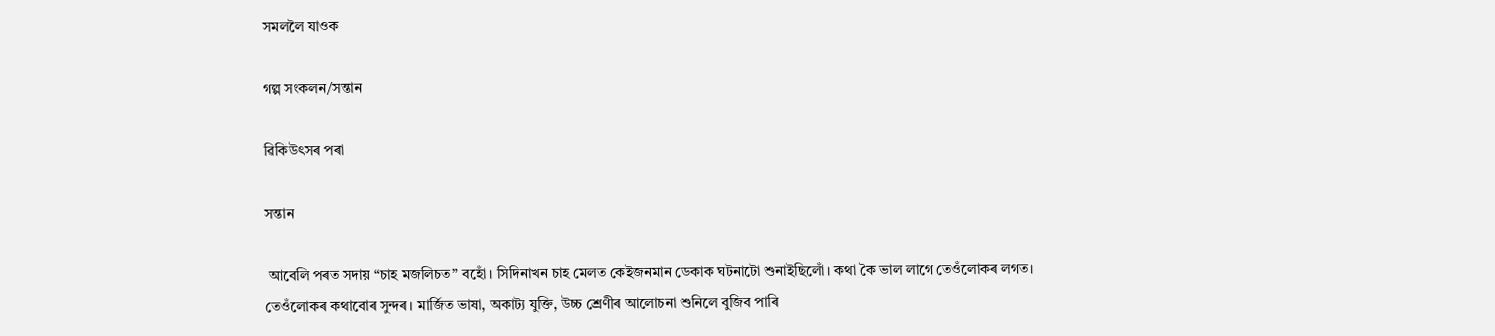সমললৈ যাওক

গল্প সংকলন/সন্তান

ৱিকিউৎসৰ পৰা

সন্তান

 আবেলি পৰত সদায় “চাহ মজলিচত” বহোঁ। সিদিনাখন চাহ মেলত কেইজনমান ডেকাক ঘটনাটো শুনাইছিলোঁ। কথা কৈ ভাল লাগে তেওঁলোকৰ লগত। তেওঁলোকৰ কথাবোৰ সুন্দৰ। মাৰ্জিত ভাষা, অকাট্য যুক্তি, উচ্চ শ্ৰেণীৰ আলোচনা শুনিলে বুজিব পাৰি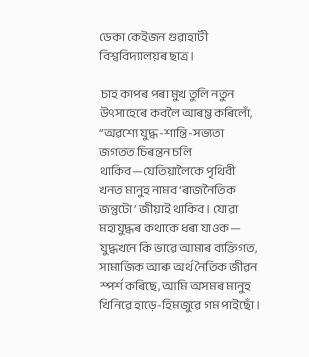ডেকা কেইজন গুৱাহাটী বিশ্ববিদ্যালয়ৰ ছাত্ৰ।

 চাহ কাপৰ পৰা মুখ তুলি নতুন উৎসাহেৰে কবলৈ আৰম্ভ কৰিলোঁ, “অৱশ্যে যুদ্ধ-শান্তি-সভ্যতা জগতত চিৰন্তন চলি থাকিব—যেতিয়ালৈকে পৃথিবী খনত মানুহ নামব ‘ৰাজনৈতিক জন্তুটো’ জীয়াই থাকিব। যোৱা মহাযুদ্ধৰ কথাকে ধৰা যাওক— যুদ্ধখনে কি ভাৱে আমাৰ ব্যক্তিগত, সামাজিক আৰু অৰ্থ নৈতিক জীৱন স্পৰ্শ কৰিছে, আমি অসমৰ মানুহ খিনিৱে হাড়ে-হিমজুৱে গম পাইছোঁ।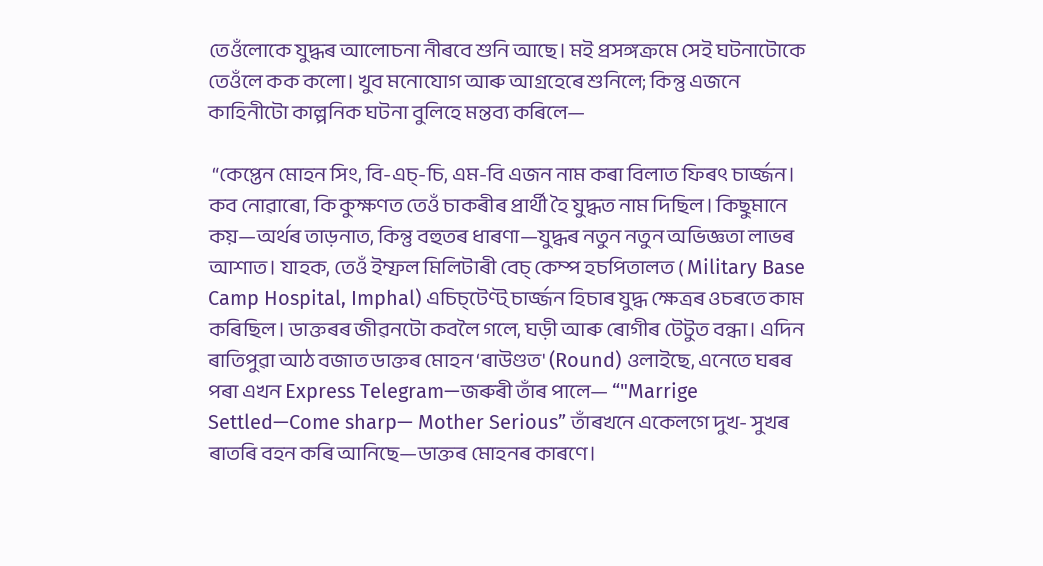তেওঁলোকে যুদ্ধৰ আলোচনা নীৰবে শুনি আছে। মই প্ৰসঙ্গক্ৰমে সেই ঘটনাটোকে তেওঁলে কক কলো। খুব মনোযোগ আৰু আগ্ৰহেৰে শুনিলে; কিন্তু এজনে কাহিনীটো কাল্পনিক ঘটনা বুলিহে মন্তব্য কৰিলে—

 “কেপ্তেন মোহন সিং, বি-এচ্‌-চি, এম-বি এজন নাম কৰা বিলাত ফিৰৎ চাৰ্জ্জন। কব নোৱাৰো, কি কুক্ষণত তেওঁ চাকৰীৰ প্ৰাৰ্থী হৈ যুদ্ধত নাম দিছিল। কিছুমানে কয়—অৰ্থৰ তাড়নাত, কিন্তু বহুতৰ ধাৰণা—যুদ্ধৰ নতুন নতুন অভিজ্ঞতা লাভৰ আশাত। যাহক, তেওঁ ইম্ফল মিলিটাৰী বেচ্‌ কেম্প হচপিতালত ( Military Base Camp Hospital, Imphal) এচিচ্‌টেণ্ট্‌ চাৰ্জ্জন হিচাৰ যুদ্ধ ক্ষেত্ৰৰ ওচৰতে কাম কৰিছিল। ডাক্তৰৰ জীৱনটো কবলৈ গলে, ঘড়ী আৰু ৰোগীৰ টেটুত বন্ধা। এদিন ৰাতিপুৱা আঠ বজাত ডাক্তৰ মোহন ‘ৰাউণ্ডত' (Round) ওলাইছে, এনেতে ঘৰৰ পৰা এখন Express Telegram—জৰুৰী তাঁৰ পালে— “"Marrige Settled—Come sharp— Mother Serious” তাঁৰখনে একেলগে দুখ- সুখৰ ৰাতৰি বহন কৰি আনিছে—ডাক্তৰ মোহনৰ কাৰণে।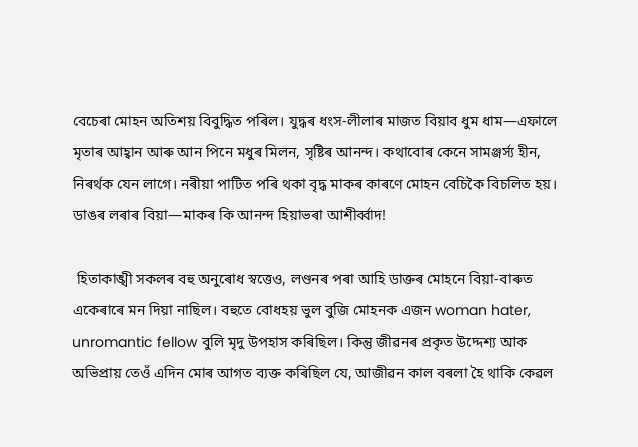বেচেৰা মোহন অতিশয় বিবুদ্ধিত পৰিল। যুদ্ধৰ ধংস-লীলাৰ মাজত বিয়াব ধুম ধাম—এফালে মৃতাৰ আহ্বান আৰু আন পিনে মধুৰ মিলন, সৃষ্টিৰ আনন্দ। কথাবোৰ কেনে সামঞ্জৰ্স্য হীন, নিৰৰ্থক যেন লাগে। নৰীয়া পাটিত পৰি থকা বৃদ্ধ মাকৰ কাৰণে মোহন বেচিকৈ বিচলিত হয়। ডাঙৰ লৰাৰ বিয়া—মাকৰ কি আনন্দ হিয়াভৰা আশীৰ্ব্বাদ!

 হিতাকাঙ্খী সকলৰ বহু অনুৰোধ স্বত্তেও, লণ্ডনৰ পৰা আহি ডাক্তৰ মোহনে বিয়া-বাৰুত একেৰাৰে মন দিয়া নাছিল। বহুতে বোধহয় ভুল বুজি মোহনক এজন woman hater, unromantic fellow বুলি মৃদু উপহাস কৰিছিল। কিন্তু জীৱনৰ প্ৰকৃত উদ্দেশ্য আক অভিপ্ৰায় তেওঁ এদিন মোৰ আগত ব্যক্ত কৰিছিল যে, আজীৱন কাল বৰলা হৈ থাকি কেৱল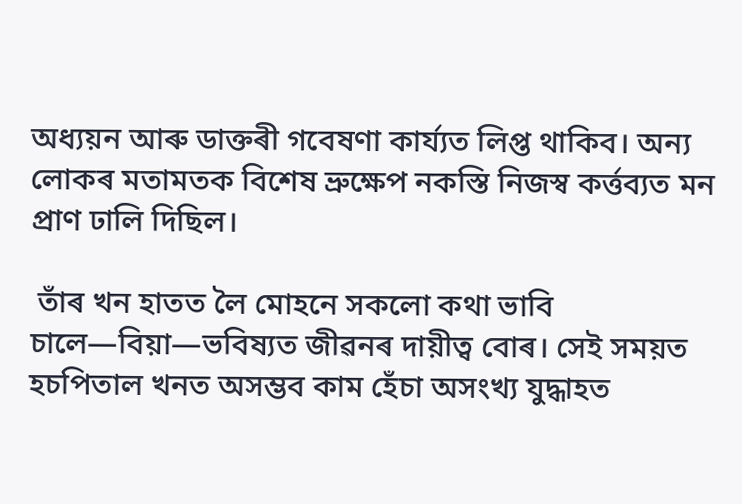অধ্যয়ন আৰু ডাক্তৰী গবেষণা কাৰ্য্যত লিপ্ত থাকিব। অন্য লোকৰ মতামতক বিশেষ ভ্ৰুক্ষেপ নকস্তি নিজস্ব কৰ্ত্তব্যত মন প্ৰাণ ঢালি দিছিল।

 তাঁৰ খন হাতত লৈ মোহনে সকলো কথা ভাবি চালে—বিয়া—ভবিষ্যত জীৱনৰ দায়ীত্ব বোৰ। সেই সময়ত হচপিতাল খনত অসম্ভব কাম হেঁচা অসংখ্য যুদ্ধাহত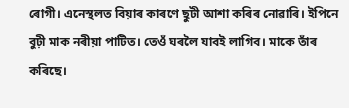ৰোগী। এনেস্থলত বিয়াৰ কাৰণে ছুটী আশা কৰিৰ নোৱাৰি। ইপিনে বুঢ়ী মাক নৰীয়া পাটিত। তেওঁ ঘৰলৈ যাবই লাগিব। মাকে তাঁৰ কৰিছে।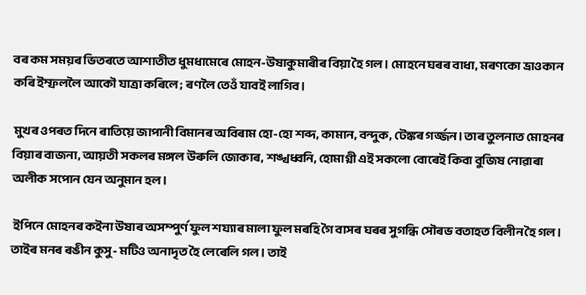বৰ কম সময়ৰ ভিতৰতে আশাতীত ধুমধামেৰে মোহন-উষাকুমাৰীৰ বিয়া হৈ গল। মোহনে ঘৰৰ বাধা, মৰণকো ভ্ৰাওকান কৰি ইম্ফললৈ আকৌ যাত্ৰা কৰিলে; ৰণলৈ তেওঁ যাবই লাগিব।

 মুখৰ ওপৰত দিনে ৰাতিয়ে জাপানী বিমানৰ অবিৰাম হো-হো শব্দ, কামান, বন্দুক, টেঙ্কৰ গৰ্জ্জন। তাৰ তুলনাত মোহনৰ বিয়াৰ বাজনা, আয়তী সকলৰ মঙ্গল উৰুলি জোকাৰ, শঙ্খধ্বনি, হোমাগ্নী এই সকলো বোৰেই কিবা বুজিষ নোৱাৰা অলীক সপোন যেন অনুমান হল।

 ইপিনে মোহনৰ কইনা উষাৰ অসম্পুৰ্ণ ফুল শয্যাৰ মালা ফুল মৰহি গৈ বাসৰ ঘৰৰ সুগন্ধি সৌৰভ বতাহত বিলীন হৈ গল। তাইৰ মনৰ ৰঙীন কুসু- মটিও অনাদৃত হৈ লেৰেলি গল। তাই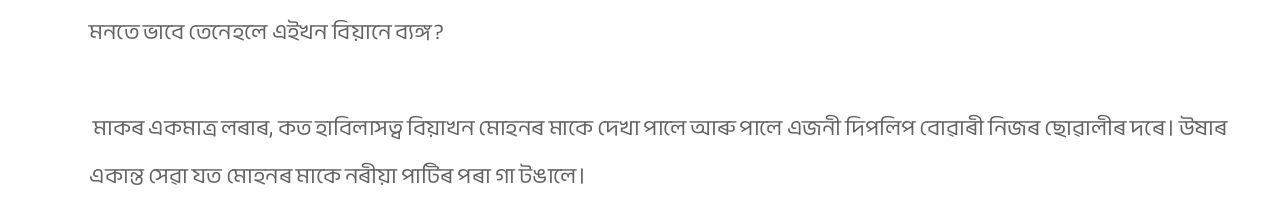মনতে ভাবে তেনেহলে এইখন বিয়ানে ব্যঙ্গ?

 মাকৰ একমাত্ৰ লৰাৰ, কত হাবিলাসত্ব বিয়াখন মোহনৰ মাকে দেখা পালে আৰু পালে এজনী দিপলিপ বোৱাৰী নিজৰ ছোৱালীৰ দৰে। উষাৰ একান্ত সেৱা যত মোহনৰ মাকে নৰীয়া পাটিৰ পৰা গা টঙালে।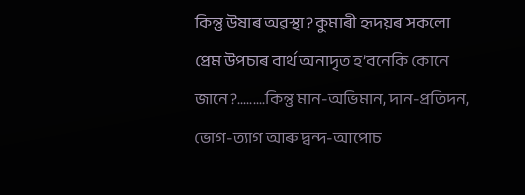কিন্তু উষাৰ অৱস্থা? কুমাৰী হৃদয়ৰ সকলো প্ৰেম উপচাৰ বাৰ্থ অনাদৃত হ’বনেকি কোনে জানে?.........কিন্তু মান-অভিমান, দান-প্ৰতিদন, ভোগ-ত্যাগ আৰু দ্বন্দ-আপোচ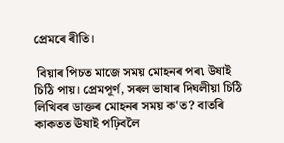প্ৰেমৰে ৰীতি।

 বিয়াৰ পিচত মাজে সময় মোহনৰ পৰ৷ উষাই চিঠি পায়। প্ৰেমপূৰ্ণ, সৰল ভাষাৰ দিঘলীয়া চিঠি লিখিবৰ ডাক্তৰ মোহনৰ সময় ক'ত? বাতৰি কাকতত ঊষাই পঢ়িবলৈ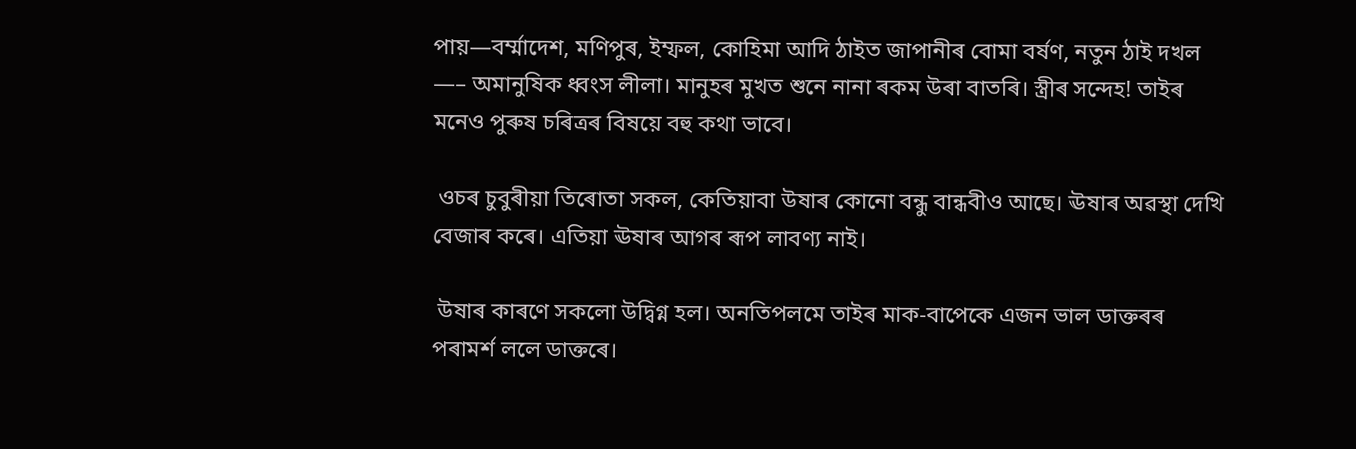পায়—বৰ্ম্মাদেশ, মণিপুৰ, ইম্ফল, কোহিমা আদি ঠাইত জাপানীৰ বোমা বৰ্ষণ, নতুন ঠাই দখল —– অমানুষিক ধ্বংস লীলা। মানুহৰ মুখত শুনে নানা ৰকম উৰা বাতৰি। স্ত্ৰীৰ সন্দেহ! তাইৰ মনেও পুৰুষ চৰিত্ৰৰ বিষয়ে বহু কথা ভাবে।

 ওচৰ চুবুৰীয়া তিৰোতা সকল, কেতিয়াবা উষাৰ কোনো বন্ধু বান্ধবীও আছে। ঊষাৰ অৱস্থা দেখি বেজাৰ কৰে। এতিয়া ঊষাৰ আগৰ ৰূপ লাবণ্য নাই।

 উষাৰ কাৰণে সকলো উদ্বিগ্ন হল। অনতিপলমে তাইৰ মাক-বাপেকে এজন ভাল ডাক্তৰৰ পৰামৰ্শ ললে ডাক্তৰে।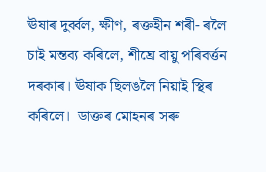ঊষাৰ দুৰ্ব্বল, ক্ষীণ, ৰক্তহীন শৰী- ৰলৈ চাই মন্তব্য কৰিলে, শীঘ্ৰে বায়ু পৰিবৰ্ত্তন দৰকাৰ। ঊষাক ছিলঙলৈ নিয়াই স্থিৰ কৰিলে।  ডাক্তৰ মোহনৰ সৰু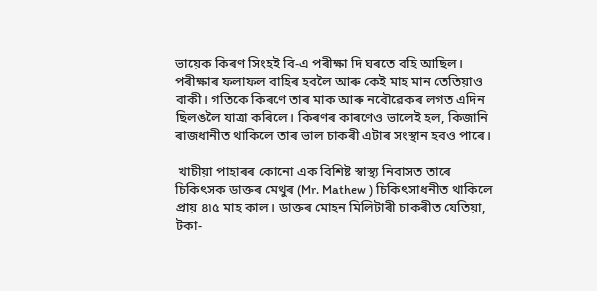ভায়েক কিৰণ সিংহই বি-এ পৰীক্ষা দি ঘৰতে বহি আছিল। পৰীক্ষাৰ ফলাফল বাহিৰ হবলৈ আৰু কেই মাহ মান তেতিয়াও বাকী। গতিকে কিৰণে তাৰ মাক আৰু নবৌৱেকৰ লগত এদিন ছিলঙলৈ যাত্ৰা কৰিলে। কিৰণৰ কাৰণেও ভালেই হল, কিজানি ৰাজধানীত থাকিলে তাৰ ভাল চাকৰী এটাৰ সংস্থান হবও পাৰে।

 খাচীয়া পাহাৰৰ কোনো এক বিশিষ্ট স্বাস্থ্য নিবাসত তাৰে চিকিৎসক ডাক্তৰ মেথুৰ (Mr. Mathew ) চিকিৎসাধনীত থাকিলে প্ৰায় ৪৷৫ মাহ কাল। ডাক্তৰ মোহন মিলিটাৰী চাকৰীত যেতিয়া, টকা-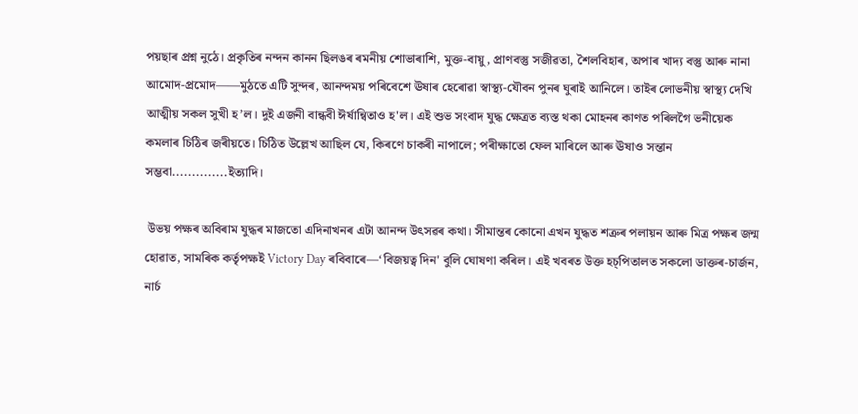পয়ছাৰ প্ৰশ্ন নুঠে। প্ৰকৃতিৰ নন্দন কানন ছিলঙৰ ৰমনীয় শোভাৰাশি, মুক্ত-বায়ু, প্ৰাণবস্তু সজীৱতা, শৈলবিহাৰ, অপাৰ খাদ্য বস্তু আৰু নানা আমোদ-প্ৰমোদ——মুঠতে এটি সুন্দৰ, আনন্দময় পৰিবেশে ঊষাৰ হেৰোৱা স্বাস্থ্য-যৌবন পুনৰ ঘুৰাই আনিলে। তাইৰ লোভনীয় স্বাস্থ্য দেখি আত্মীয় সকল সুখী হ’ল। দুই এজনী বান্ধবী ঈৰ্ষান্বিতাও হ'ল। এই শুভ সংবাদ যুদ্ধ ক্ষেত্ৰত ব্যস্ত থকা মোহনৰ কাণত পৰিলগৈ ভনীয়েক কমলাৰ চিঠিৰ জৰীয়তে। চিঠিত উল্লেখ আছিল যে, কিৰণে চাকৰী নাপালে; পৰীক্ষাতো ফেল মাৰিলে আৰু ঊষাও সন্তান সম্ভবা..............ইত্যাদি।

 উভয় পক্ষৰ অবিৰাম যুদ্ধৰ মাজতো এদিনাখনৰ এটা আনন্দ উৎসৱৰ কথা। সীমান্তৰ কোনো এখন যুদ্ধত শত্ৰুৰ পলায়ন আৰু মিত্ৰ পক্ষৰ জন্ম হোৱাত, সামৰিক কৰ্তৃপক্ষই Victory Day ৰবিবাৰে—‘বিজয়ত্ব দিন' বুলি ঘোষণা কৰিল। এই খবৰত উক্ত হচ্‌পিতালত সকলো ডাক্তৰ-চাৰ্জন, নাৰ্চ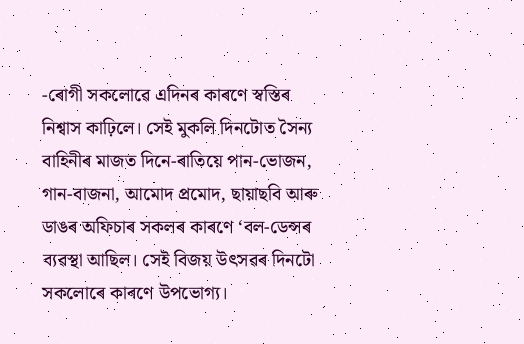-ৰোগী সকলোৱে এদিনৰ কাৰণে স্বস্তিৰ নিশ্বাস কাঢ়িলে। সেই মুকলি দিনটোত সৈন্য বাহিনীৰ মাজত দিনে-ৰাতিয়ে পান-ভোজন, গান-বাজনা, আমোদ প্ৰমোদ, ছায়াছবি আৰু ডাঙৰ অফিচাৰ সকলৰ কাৰণে ‘বল-ডেন্সৰ ব্যৱস্থা আছিল। সেই বিজয় উৎসৱৰ দিনটো সকলোৰে কাৰণে উপভোগ্য।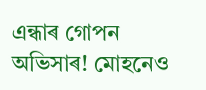এন্ধাৰ গোপন অভিসাৰ! মোহনেও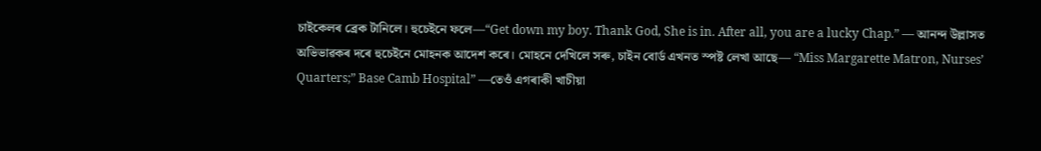চাইকেলৰ ব্ৰেক টানিলে। হুচেইনে ফলে—“Get down my boy. Thank God, She is in. After all, you are a lucky Chap.” — আনন্দ উল্লাসত অভিভাৱকৰ দৰে হুচেইনে মোহনক আদেশ কৰে। মোহনে দেখিলে সৰু, চাইন বোৰ্ড এখনত স্পষ্ট লেখা আছে— “Miss Margarette Matron, Nurses’ Quarters;” Base Camb Hospital” —তেওঁ এগৰাকী খাচীয়া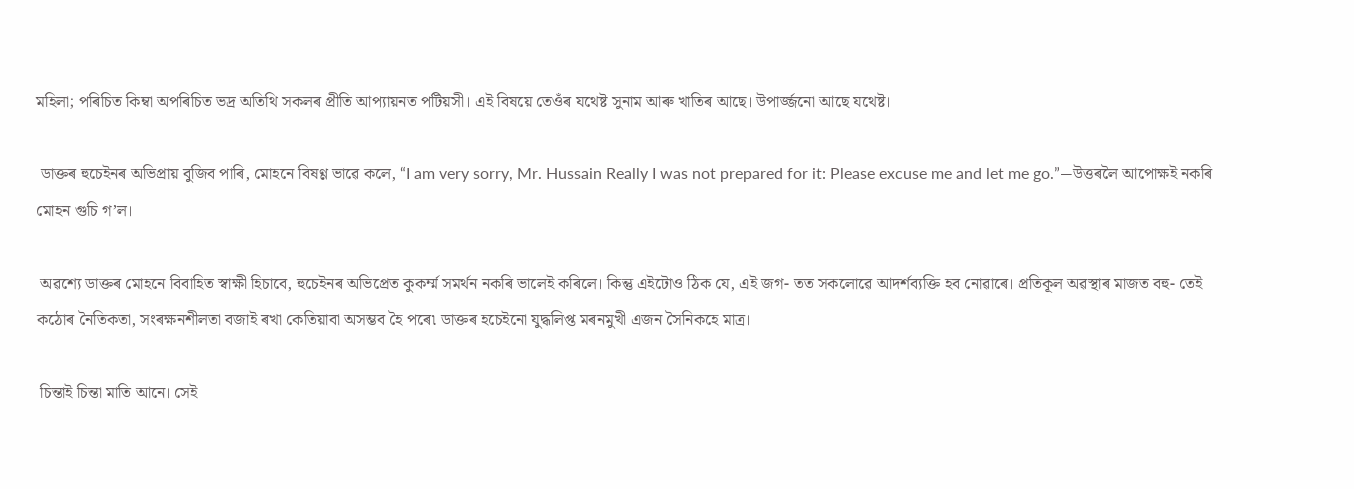মহিলা; পৰিচিত কিম্বা অপৰিচিত ভদ্ৰ অতিথি সকলৰ প্ৰীতি আপ্যায়নত পটিয়সী। এই বিষয়ে তেওঁৰ যথেষ্ট সুনাম আৰু খাতিৰ আছে। উপাৰ্জ্জনো আছে যথেষ্ট।

 ডাক্তৰ হুচেইনৰ অভিপ্ৰায় বুজিব পাৰি, মোহনে বিষণ্ণ ভাৱে কলে, “I am very sorry, Mr. Hussain Really I was not prepared for it: Please excuse me and let me go.”—উত্তৰলৈ আপোক্ষই নকৰি মোহন গুচি গ’ল।

 অৱশ্যে ডাক্তৰ মোহনে বিবাহিত স্বাক্ষী হিচাবে, হুচেইনৰ অভিপ্ৰেত কুকৰ্ম্ম সমৰ্থন নকৰি ভালেই কৰিলে। কিন্তু এইটোও ঠিক যে, এই জগ- তত সকলোৱে আদৰ্শব্যক্তি হব নোৱাৰে। প্ৰতিকূল অৱস্থাৰ মাজত বহু- তেই কঠোৰ নৈতিকতা, সংৰক্ষনশীলতা বজাই ৰখা কেতিয়াবা অসম্ভব হৈ পৰে৷ ডাক্তৰ হচেইনো যুদ্ধলিপ্ত মৰনমুখী এজন সৈনিকহে মাত্ৰ।

 চিন্তাই চিন্তা মাতি আনে। সেই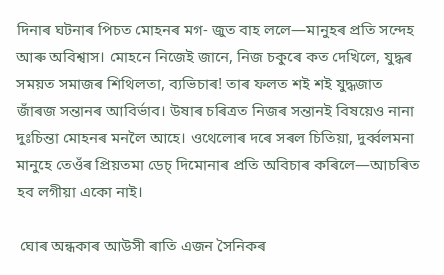দিনাৰ ঘটনাৰ পিচত মোহনৰ মগ- জুত বাহ ললে—মানুহৰ প্ৰতি সন্দেহ আৰু অবিশ্বাস। মোহনে নিজেই জানে, নিজ চকুৰে কত দেখিলে, যুদ্ধৰ সময়ত সমাজৰ শিথিলতা, ব্যভিচাৰ! তাৰ ফলত শ‍ই শ‍ই যুদ্ধজাত জাঁৰজ সন্তানৰ আবিৰ্ভাব। উষাৰ চৰিত্ৰত নিজৰ সন্তানই বিষয়েও নানা দুঃচিন্তা মোহনৰ মনলৈ আহে। ওথেলোৰ দৰে সৰল চিতিয়া, দুৰ্ব্বলমনা মানুহে তেওঁৰ প্ৰিয়তমা ডেচ্‌ দিমোনাৰ প্ৰতি অবিচাৰ কৰিলে—আচৰিত হব লগীয়া একো নাই।

 ঘোৰ অন্ধকাৰ আউসী ৰাতি এজন সৈনিকৰ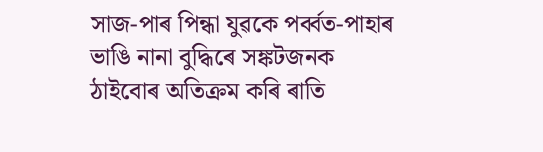সাজ-পাৰ পিন্ধা যুৱকে পৰ্ব্বত-পাহাৰ ভাঙি নানা বুদ্ধিৰে সঙ্কটজনক ঠাইবোৰ অতিক্ৰম কৰি ৰাতি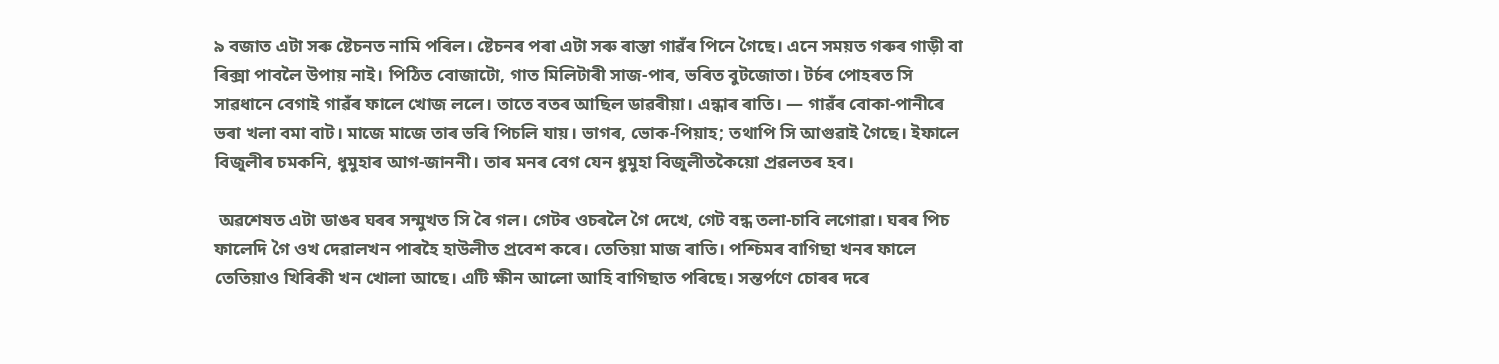৯ বজাত এটা সৰু ষ্টেচনত নামি পৰিল। ষ্টেচনৰ পৰা এটা সৰু ৰাস্তা গাৱঁৰ পিনে গৈছে। এনে সময়ত গৰুৰ গাড়ী বা ৰিক্সা পাবলৈ উপায় নাই। পিঠিত বোজাটো, গাত মিলিটাৰী সাজ-পাৰ, ভৰিত বুটজোতা। টৰ্চৰ পোহৰত সি সাৱধানে বেগাই গাৱঁৰ ফালে খোজ ললে। তাতে বতৰ আছিল ডাৱৰীয়া। এন্ধাৰ ৰাতি। — গাৱঁৰ বোকা-পানীৰে ভৰা খলা বমা বাট। মাজে মাজে তাৰ ভৰি পিচলি যায়। ভাগৰ, ভোক-পিয়াহ; তথাপি সি আগুৱাই গৈছে। ইফালে বিজুলীৰ চমকনি, ধুমুহাৰ আগ-জাননী। তাৰ মনৰ বেগ যেন ধুমুহা বিজুলীতকৈয়ো প্ৰৱলতৰ হব।

 অৱশেষত এটা ডাঙৰ ঘৰৰ সন্মুখত সি ৰৈ গল। গেটৰ ওচৰলৈ গৈ দেখে, গেট বন্ধ তলা-চাবি লগোৱা। ঘৰৰ পিচ ফালেদি গৈ ওখ দেৱালখন পাৰহৈ হাউলীত প্ৰবেশ কৰে। তেতিয়া মাজ ৰাতি। পশ্চিমৰ বাগিছা খনৰ ফালে তেতিয়াও খিৰিকী খন খোলা আছে। এটি ক্ষীন আলো আহি বাগিছাত পৰিছে। সন্তৰ্পণে চোৰৰ দৰে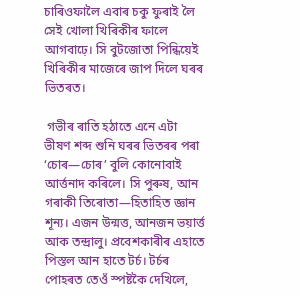চাৰিওফালৈ এবাৰ চকু ফুৰাই লৈ সেই খোলা খিৰিকীৰ ফালে আগবাঢ়ে। সি বুটজোতা পিন্ধিয়েই খিৰিকীৰ মাজেৰে জাপ দিলে ঘৰৰ ভিতৰত।

 গভীৰ ৰাতি হঠাতে এনে এটা ভীষণ শব্দ শুনি ঘৰৰ ভিতৰৰ পৰা ‘চোৰ—চোৰ’ বুলি কোনোবাই আৰ্ত্তনাদ কৰিলে। সি পুৰুষ, আন গৰাকী তিৰোতা—হিতাহিত জ্ঞান শূন্য। এজন উন্মত্ত, আনজন ভয়াৰ্ত্ত আক তন্দ্ৰালু। প্ৰবেশকাৰীৰ এহাতে পিস্তল আন হাতে টৰ্চ। টৰ্চৰ পোহৰত তেওঁ স্পষ্টকৈ দেখিলে,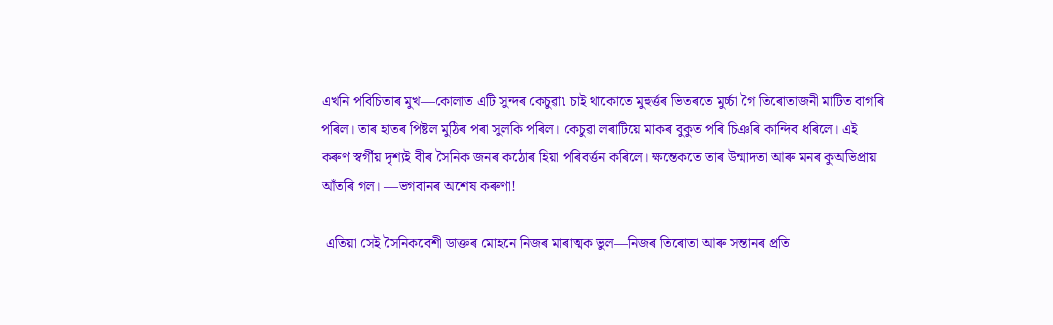এখনি পবিচিতাৰ মুখ—কোলাত এটি সুন্দৰ কেচুৱা৷ চাই থাকোতে মুহুৰ্ত্তৰ ভিতৰতে মুৰ্চ্চা গৈ তিৰোতাজনী মাটিত বাগৰি পৰিল। তাৰ হাতৰ পিষ্টল মুঠিৰ পৰা সুলকি পৰিল। কেচুৱা লৰাটিয়ে মাকৰ বুকুত পৰি চিঞৰি কান্দিব ধৰিলে। এই কৰুণ স্বৰ্গীয় দৃশ্যই বীৰ সৈনিক জনৰ কঠোৰ হিয়া পৰিবৰ্ত্তন কৰিলে। ক্ষন্তেকতে তাৰ উন্মাদতা আৰু মনৰ কুঅভিপ্ৰায় আঁতৰি গল। —ভগবানৰ অশেষ কৰুণা!

 এতিয়া সেই সৈনিকবেশী ডাক্তৰ মোহনে নিজৰ মাৰাত্মক ভুল—নিজৰ তিৰোতা আৰু সন্তানৰ প্ৰতি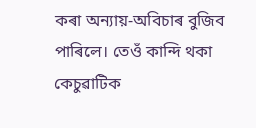কৰা অন্যায়-অবিচাৰ বুজিব পাৰিলে। তেওঁ কান্দি থকা কেচুৱাটিক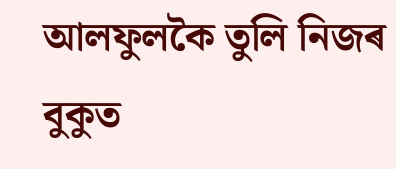আলফুলকৈ তুলি নিজৰ বুকুত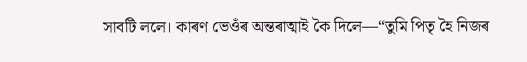সাবটি ললে। কাৰণ ভেওঁৰ অন্তৰাত্মাই কৈ দিলে—“তুমি পিতৃ হৈ নিজৰ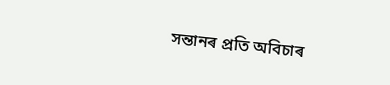সন্তানৰ প্ৰতি অবিচাৰ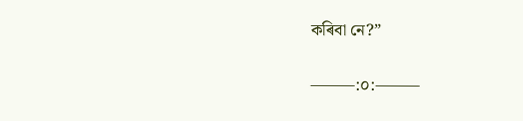কৰিবা নে?”

⸻:০:⸻